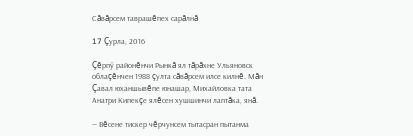Сăвăрсем таврашĕпех сарăлнă

17 Çурла, 2016

Çĕрпӳ районĕнчи Рынкă ял тăрăхне Ульяновск облаçĕнчен 1988 çулта сăвăрсем илсе килнĕ. Мăн Çавал юханшывĕпе юнашар, Михайловка тата Анатри Кипекçе ялĕсен хушшинчи лаптăка, янă.

— Вĕсене тискер чĕрчунсем тытасран пытанма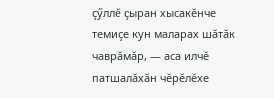çӳллĕ çыран хысакĕнче темиçе кун маларах шăтăк чаврăмăр, — аса илчĕ патшалăхăн чĕрĕлĕхе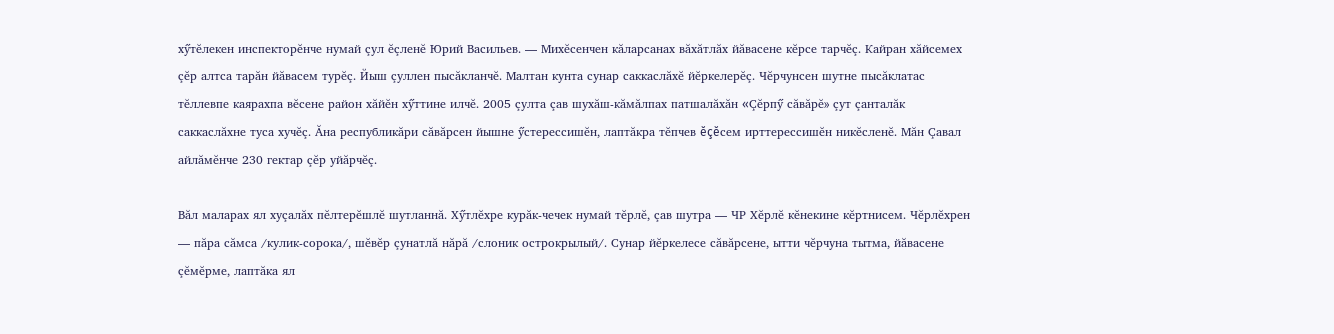хӳтĕлекен инспекторĕнче нумай çул ĕçленĕ Юрий Васильев. — Михĕсенчен кăларсанах вăхăтлăх йăвасене кĕрсе тарчĕç. Кайран хăйсемех çĕр алтса тарăн йăвасем турĕç. Йыш çуллен пысăкланчĕ. Малтан кунта сунар саккаслăхĕ йĕркелерĕç. Чĕрчунсен шутне пысăклатас тĕллевпе каярахпа вĕсене район хăйĕн хӳттине илчĕ. 2005 çулта çав шухăш-кăмăлпах патшалăхăн «Çĕрпӳ сăвăрĕ» çут çанталăк саккаслăхне туса хучĕç. Ăна республикăри сăвăрсен йышне ӳстерессишĕн, лаптăкра тĕпчев ĕçĕсем ирттерессишĕн никĕсленĕ. Мăн Çавал айлăмĕнче 230 гектар çĕр уйăрчĕç.

Вăл маларах ял хуçалăх пĕлтерĕшлĕ шутланнă. Хӳтлĕхре курăк-чечек нумай тĕрлĕ, çав шутра — ЧР Хĕрлĕ кĕнекине кĕртнисем. Чĕрлĕхрен — пăра сăмса /кулик-сорока/, шĕвĕр çунатлă нăрă /слоник острокрылый/. Сунар йĕркелесе сăвăрсене, ытти чĕрчуна тытма, йăвасене çĕмĕрме, лаптăка ял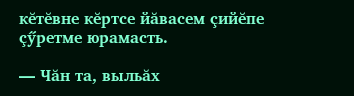кĕтĕвне кĕртсе йăвасем çийĕпе çӳретме юрамасть.

— Чăн та, выльăх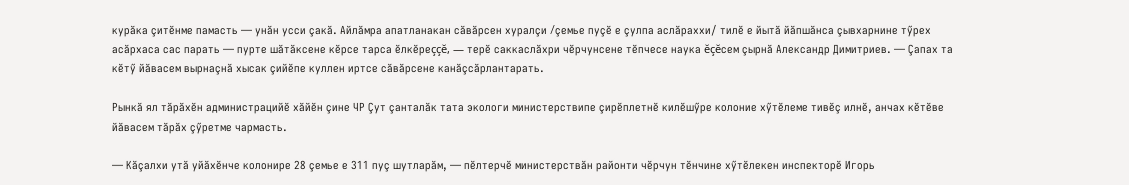курăка çитĕнме памасть — унăн усси çакă. Айлăмра апатланакан сăвăрсен хуралçи /çемье пуçĕ е çулпа аслăраххи/ тилĕ е йытă йăпшăнса çывхарнине тӳрех асăрхаса сас парать — пурте шăтăксене кĕрсе тарса ĕлкĕреççĕ, — терĕ саккаслăхри чĕрчунсене тĕпчесе наука ĕçĕсем çырнă Александр Димитриев. — Çапах та кĕтӳ йăвасем вырнаçнă хысак çийĕпе куллен иртсе сăвăрсене канăçсăрлантарать.

Рынкă ял тăрăхĕн администрацийĕ хăйĕн çине ЧР Çут çанталăк тата экологи министерствипе çирĕплетнĕ килĕшӳре колоние хӳтĕлеме тивĕç илнĕ, анчах кĕтĕве йăвасем тăрăх çӳретме чармасть.

— Кăçалхи утă уйăхĕнче колонире 28 çемье е 311 пуç шутларăм, — пĕлтерчĕ министерствăн районти чĕрчун тĕнчине хӳтĕлекен инспекторĕ Игорь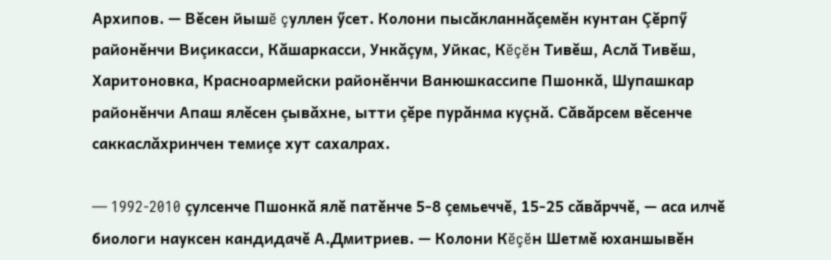Архипов. — Вĕсен йышĕ çуллен ӳсет. Колони пысăкланнăçемĕн кунтан Çĕрпӳ районĕнчи Виçикасси, Кăшаркасси, Ункăçум, Уйкас, Кĕçĕн Тивĕш, Аслă Тивĕш, Харитоновка, Красноармейски районĕнчи Ванюшкассипе Пшонкă, Шупашкар районĕнчи Апаш ялĕсен çывăхне, ытти çĕре пурăнма куçнă. Сăвăрсем вĕсенче саккаслăхринчен темиçе хут сахалрах.

— 1992-2010 çулсенче Пшонкă ялĕ патĕнче 5-8 çемьеччĕ, 15-25 сăвăрччĕ, — аса илчĕ биологи науксен кандидачĕ А.Дмитриев. — Колони Кĕçĕн Шетмĕ юханшывĕн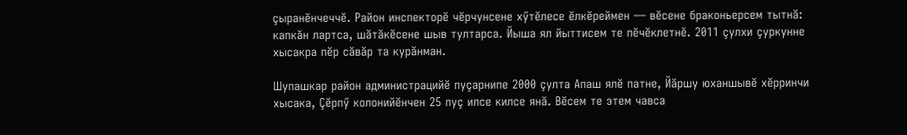çыранĕнчеччĕ. Район инспекторĕ чĕрчунсене хӳтĕлесе ĕлкĕреймен — вĕсене браконьерсем тытнă: капкăн лартса, шăтăкĕсене шыв тултарса. Йыша ял йыттисем те пĕчĕклетнĕ. 2011 çулхи çуркунне хысакра пĕр сăвăр та курăнман.

Шупашкар район администрацийĕ пуçарнипе 2000 çулта Апаш ялĕ патне, Йăршу юханшывĕ хĕрринчи хысака, Çĕрпӳ колонийĕнчен 25 пуç илсе килсе янă. Вĕсем те этем чавса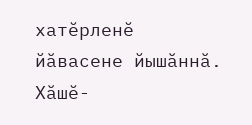хатĕрленĕ йăвасене йышăннă. Хăшĕ-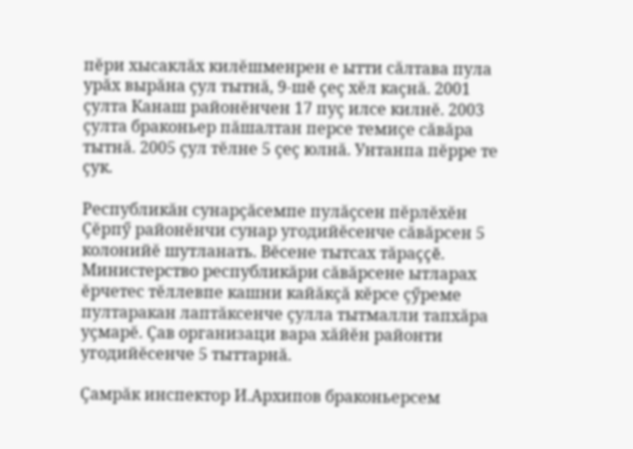пĕри хысаклăх килĕшменрен е ытти сăлтава пула урăх вырăна çул тытнă, 9-шĕ çеç хĕл каçнă. 2001 çулта Канаш районĕнчен 17 пуç илсе килнĕ. 2003 çулта браконьер пăшалтан персе темиçе сăвăра тытнă. 2005 çул тĕлне 5 çеç юлнă. Унтанпа пĕрре те çук.

Республикăн сунарçăсемпе пулăçсен пĕрлĕхĕн Çĕрпӳ районĕнчи сунар угодийĕсенче сăвăрсен 5 колонийĕ шутланать. Вĕсене тытсах тăраççĕ. Министерство республикăри сăвăрсене ытларах ĕрчетес тĕллевпе кашни кайăкçă кĕрсе çӳреме пултаракан лаптăксенче çулла тытмалли тапхăра уçмарĕ. Çав организаци вара хăйĕн районти угодийĕсенче 5 тыттарнă.

Çамрăк инспектор И.Архипов браконьерсем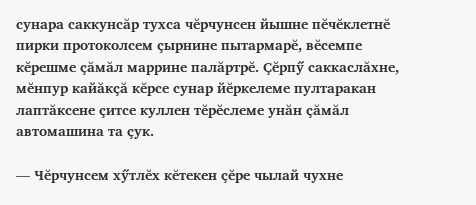сунара саккунсăр тухса чĕрчунсен йышне пĕчĕклетнĕ пирки протоколсем çырнине пытармарĕ, вĕсемпе кĕрешме çăмăл маррине палăртрĕ. Çĕрпӳ саккаслăхне, мĕнпур кайăкçă кĕрсе сунар йĕркелеме пултаракан лаптăксене çитсе куллен тĕрĕслеме унăн çăмăл автомашина та çук.

— Чĕрчунсем хӳтлĕх кĕтекен çĕре чылай чухне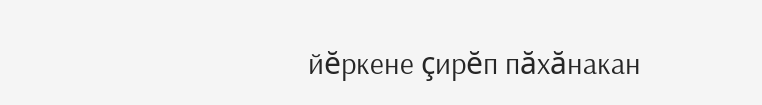йĕркене çирĕп пăхăнакан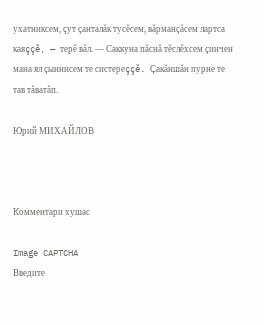ухатниксем, çут çанталăк тусĕсем, вăрманçăсем лартса каяççĕ, — терĕ вăл. — Саккуна пăснă тĕслĕхсем çинчен мана ял çыннисем те систереççĕ. Çакăншăн пурне те тав тăватăп.

Юрий МИХАЙЛОВ



Комментари хушас

Image CAPTCHA
Введите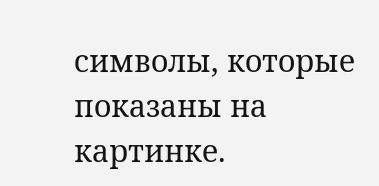символы, которые показаны на картинке.